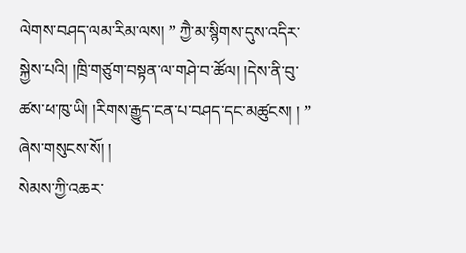ལེགས་བཤད་ལམ་རིམ་ལས། ” ཀྱཻ་མ་སྙིགས་དུས་འདིར་སྐྱེས་པའི། །ཁྲི་གཙུག་བསྟན་ལ་གཤེ་བ་ཚོལ། །དེས་ནི་བུ་ཚས་ཕ་ཁུ་ཡི། །རིགས་རྒྱུད་ངན་པ་བཤད་དང་མཚུངས། ། ” ཞེས་གསུངས་སོ། །
སེམས་ཀྱི་འཆར་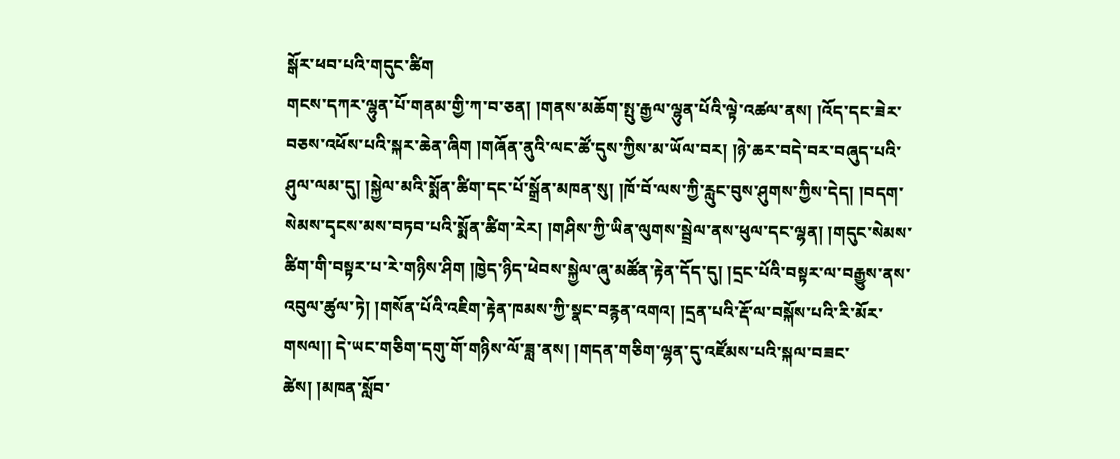སྒོར་ཕབ་པའི་གདུང་ཚིག
གངས་དཀར་ལྷུན་པོ་གནམ་གྱི་ཀ་བ་ཅན། །གནས་མཆོག་སྤུ་རྒྱལ་ལྷུན་པོའི་ལྟེ་འཚལ་ནས། །འོད་དང་ཟེར་བཅས་འཕོས་པའི་སྐར་ཆེན་ཞིག །གཞོན་ནུའི་ལང་ཚོ་དུས་ཀྱིས་མ་ཡོལ་བར། །ཉེ་ཆར་བདེ་བར་བཞུད་པའི་ཤུལ་ལམ་དུ། །སྐྱེལ་མའི་སྨོན་ཚིག་དང་པོ་སྒྲོན་མཁན་སུ། །ཁོ་བོ་ལས་ཀྱི་རླུང་བུས་ཤུགས་ཀྱིས་དེད། །བདག་སེམས་དྭངས་མས་བཏབ་པའི་སྨོན་ཚིག་རེར། །གཤིས་ཀྱི་ཡིན་ལུགས་སྦྲེལ་ནས་ཕུལ་དང་ལྷན། །གདུང་སེམས་ཚིག་གི་བསྟར་པ་རེ་གཉིས་ཤིག །ཁྱེད་ཉིད་ཕེབས་སྐྱེལ་ཞུ་མཚོན་རྟེན་དོད་དུ། །དྲང་པོའི་བསྟར་ལ་བརྒྱུས་ནས་འབུལ་ཚུལ་ཏེ། །གསོན་པོའི་འཇིག་རྟེན་ཁམས་ཀྱི་སྣང་བརྙན་འགའ། །དྲན་པའི་རྡོ་ལ་བསྐོས་པའི་རི་མོར་གསལ།། དེ་ཡང་གཅིག་དགུ་གོ་གཉིས་ལོ་ཟླ་ནས། །གདན་གཅིག་ལྷན་དུ་འཛོམས་པའི་སྐལ་བཟང་ཚེས། །མཁན་སློབ་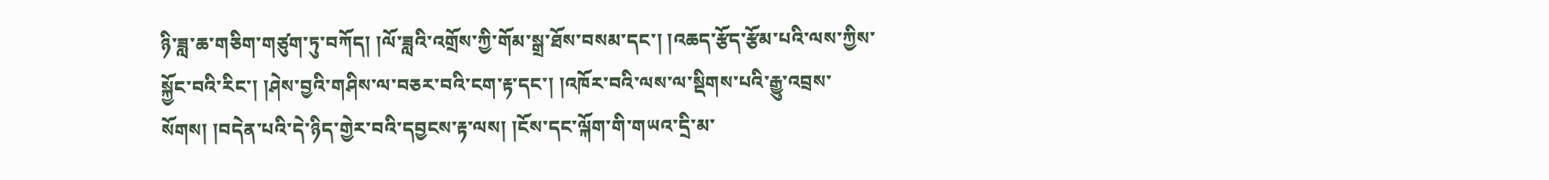ཉི་ཟླ་ཆ་གཅིག་གཙུག་ཏུ་བཀོད། །ལོ་ཟླའི་འགྲོས་ཀྱི་གོམ་སྒྲ་ཐོས་བསམ་དང་། །འཆད་རྩོད་རྩོམ་པའི་ལས་ཀྱིས་སྐྱོང་བའི་རིང་། །ཤེས་བྱའི་གཤིས་ལ་བཅར་བའི་ངག་རྟ་དང་། །འཁོར་བའི་ལས་ལ་སྡིགས་པའི་རྒྱུ་འབྲས་སོགས། །བདེན་པའི་དེ་ཉིད་གྱེར་བའི་དབྱངས་རྟ་ལས། །ངོས་དང་ལྐོག་གི་གཡའ་དྲི་མ་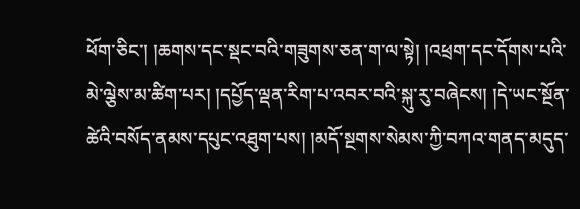ཕོག་ཅིང་། །ཆགས་དང་སྡང་བའི་གཟུགས་ཅན་ག་ལ་སྟེ། །འཕྲག་དང་དོགས་པའི་མེ་ལྕེས་མ་ཚིག་པར། །དཔྱོད་ལྡན་རིག་པ་འབར་བའི་སྐུ་རུ་བཞེངས། །དེ་ཡང་སྔོན་ཚེའི་བསོད་ནམས་དཔུང་འཐུག་པས། །མདོ་སྔགས་སེམས་ཀྱི་བཀའ་གནད་མདུད་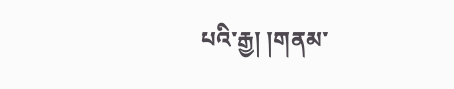པའི་རྒྱ། །གནམ་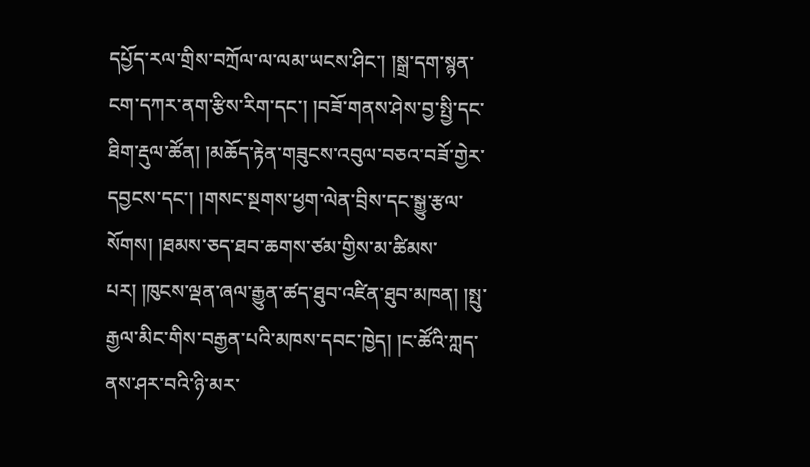དཔྱོད་རལ་གྲིས་བཀྲོལ་ལ་ལམ་ཡངས་ཤིང་། །སྒྲ་དག་སྙན་ངག་དཀར་ནག་རྩིས་རིག་དང་། །བཟོ་གནས་ཤེས་བྱ་སྤྱི་དང་ཐིག་རྡུལ་ཚོན། །མཆོད་རྟེན་གཟུངས་འབུལ་བཅའ་བཟོ་གྱེར་དབྱངས་དང་། །གསང་སྔགས་ཕྱག་ལེན་བྲིས་དང་སྒྱུ་རྩལ་སོགས། །ཐམས་ཅད་ཐབ་ཆགས་ཙམ་གྱིས་མ་ཚིམས་པར། །ཁུངས་ལྡན་ཞལ་རྒྱུན་ཚད་ཐུབ་འཛིན་ཐུབ་མཁན། །སྤུ་རྒྱལ་མིང་གིས་བརྒྱན་པའི་མཁས་དབང་ཁྱེད། །ང་ཚོའི་ཀླད་ནས་ཤར་བའི་ཉི་མར་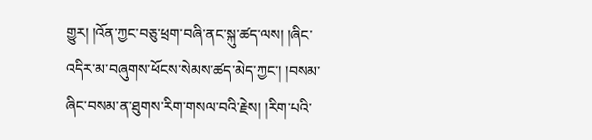གྱུར། །འོན་ཀྱང་བཅུ་ཕྲག་བཞི་ནང་སྐུ་ཚད་ལས། །ཞིང་འདིར་མ་བཞུགས་ཕོངས་སེམས་ཚད་མེད་ཀྱང་། །བསམ་ཞིང་བསམ་ན་ཐུགས་རིག་གསལ་བའི་རྗེས། །རིག་པའི་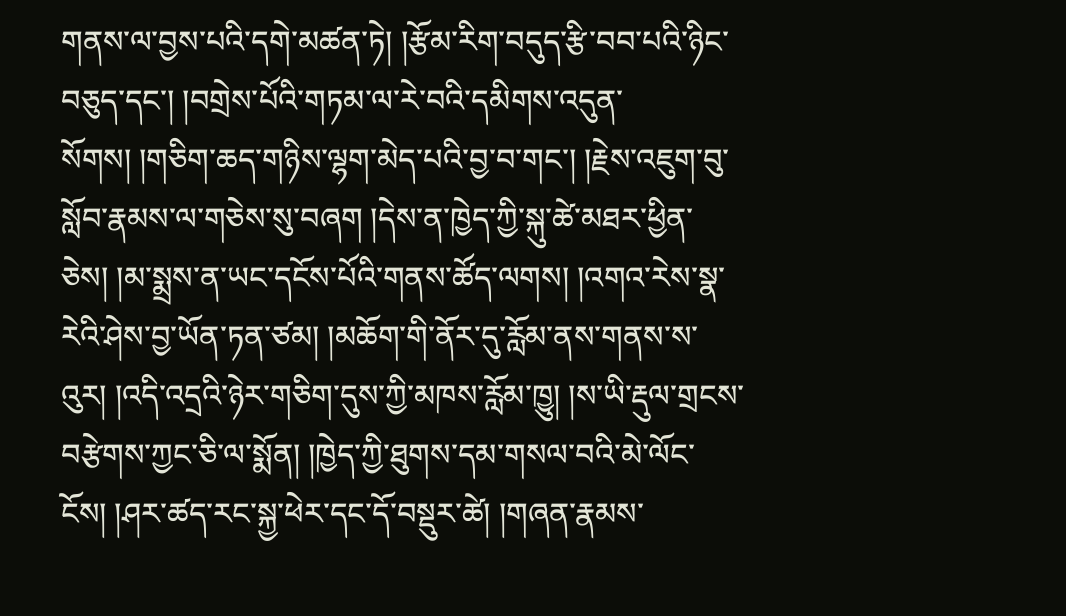གནས་ལ་བྱས་པའི་དགེ་མཚན་ཏེ། །རྩོམ་རིག་བདུད་རྩི་བབ་པའི་ཉིང་བཅུད་དང་། །བགྲེས་པོའི་གཏམ་ལ་རེ་བའི་དམིགས་འདུན་སོགས། །གཅིག་ཆད་གཉིས་ལྷག་མེད་པའི་བྱ་བ་གང་། །རྗེས་འཇུག་བུ་སློབ་རྣམས་ལ་གཅེས་སུ་བཞག །དེས་ན་ཁྱེད་ཀྱི་སྐུ་ཚེ་མཐར་ཕྱིན་ཅེས། །མ་སྨྲས་ན་ཡང་དངོས་པོའི་གནས་ཚོད་ལགས། །འགའ་རེས་སྣ་རེའི་ཤེས་བྱ་ཡོན་ཏན་ཙམ། །མཆོག་གི་ནོར་དུ་རློམ་ནས་གནས་ས་འུར། །འདི་འདྲའི་ཉེར་གཅིག་དུས་ཀྱི་མཁས་རློམ་ཁྱུ། །ས་ཡི་རྡུལ་གྲངས་བརྩེགས་ཀྱང་ཅི་ལ་སྨོན། །ཁྱེད་ཀྱི་ཐུགས་དམ་གསལ་བའི་མེ་ལོང་ངོས། །ཤར་ཚད་རང་སྐྱ་ཕེར་དང་དོ་བསྡུར་ཚེ། །གཞན་རྣམས་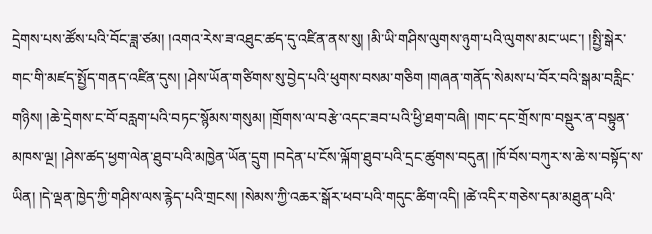དྲེགས་པས་ཚོས་པའི་བོང་ཟླ་ཙམ། །འགའ་རེས་ཟ་འཐུང་ཚད་དུ་འཛིན་ནས་སུ། །མི་ཡི་གཤིས་ལུགས་ཉུག་པའི་ལུགས་མང་ཡང་། །སྤྱི་སྒེར་གང་གི་མཛད་སྤྱོད་གནད་འཛིན་དུས། །ཤེས་ཡོན་གཙིགས་སུ་བྱེད་པའི་ཕུགས་བསམ་གཅིག །གཞན་གནོད་སེམས་པ་བོར་བའི་སྒམ་བརླིང་གཉིས། །ཆེ་དྲེགས་ང་བོ་བརླག་པའི་བཏང་སྙོམས་གསུམ། །གྲོགས་ལ་བརྩེ་འདང་ཟབ་པའི་ཕྱི་ཐག་བཞི། །གང་དང་གྲོས་ཁ་བསྡུར་ན་བསྟུན་མཁས་ལྔ། །ཤེས་ཚད་ཕྱག་ལེན་ཐུབ་པའི་མཁྱེན་ཡོན་དྲུག །བདེན་པ་ངོས་ལྐོག་ཐུབ་པའི་དྲང་ཚུགས་བདུན། །ཁོ་བོས་བཀུར་ས་ཆེ་ས་བསྟོད་ས་ཡིན། །དེ་ལྡན་ཁྱེད་ཀྱི་གཤིས་ལས་རྙེད་པའི་གྲངས། །སེམས་ཀྱི་འཆར་སྒོར་ཕབ་པའི་གདུང་ཚིག་འདི། །ཚེ་འདིར་གཅེས་དམ་མཐུན་པའི་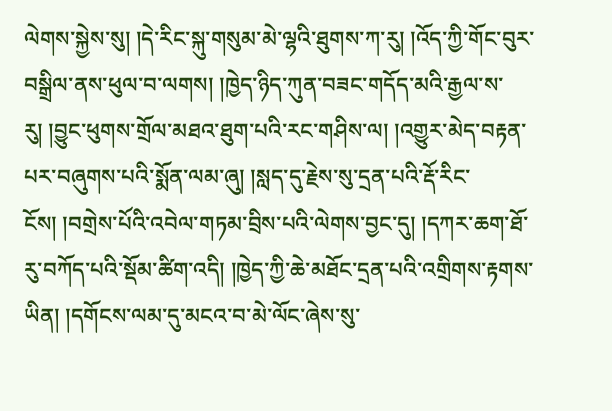ལེགས་སྐྱེས་སུ། །དེ་རིང་སྐུ་གསུམ་མེ་ལྷའི་ཐུགས་ཀ་རུ། །འོད་ཀྱི་གོང་བུར་བསྒྲིལ་ནས་ཕུལ་བ་ལགས། །ཁྱེད་ཉིད་ཀུན་བཟང་གདོད་མའི་རྒྱལ་ས་རུ། །བྱུང་ཕུགས་གྲོལ་མཐའ་ཐུག་པའི་རང་གཤིས་ལ། །འགྱུར་མེད་བརྟན་པར་བཞུགས་པའི་སྨོན་ལམ་ཞུ། །སླད་དུ་རྗེས་སུ་དྲན་པའི་རྡོ་རིང་ངོས། །བགྲེས་པོའི་འབེལ་གཏམ་བྲིས་པའི་ལེགས་བྱང་དུ། །དཀར་ཆག་ཐོ་རུ་བཀོད་པའི་སྡོམ་ཚིག་འདི། །ཁྱེད་ཀྱི་ཆེ་མཐོང་དྲན་པའི་འགྲིགས་རྟགས་ཡིན། །དགོངས་ལམ་དུ་མངའ་བ་མེ་ལོང་ཞེས་སུ་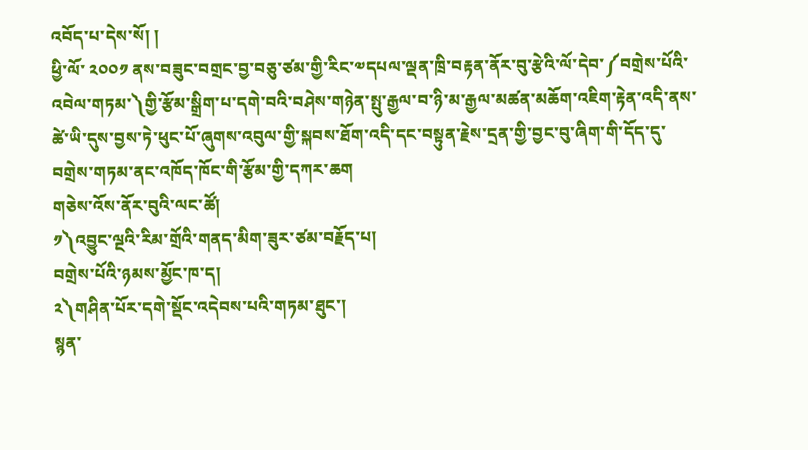འབོད་པ་དེས་སོ། །
ཕྱི་ལོ་ ༢༠༠༡ ནས་བཟུང་བགྲང་བྱ་བཅུ་ཙམ་གྱི་རིང་༧དཔལ་ལྡན་ཁྲི་བརྟན་ནོར་བུ་རྩེའི་ལོ་དེབ་༼བགྲེས་པོའི་འབེལ་གཏམ་༽གྱི་རྩོམ་སྒྲིག་པ་དགེ་བའི་བཤེས་གཉེན་སྤུ་རྒྱལ་བ་ཉི་མ་རྒྱལ་མཚན་མཆོག་འཇིག་རྟེན་འདི་ནས་ཚེ་ཡི་དུས་བྱས་ཏེ་ཕུང་པོ་ཞུགས་འབུལ་གྱི་སྐབས་ཐོག་འདི་དང་བསྟུན་རྗེས་དྲན་གྱི་བྱང་བུ་ཞིག་གི་དོད་དུ་བགྲེས་གཏམ་ནང་འཁོད་ཁོང་གི་རྩོམ་གྱི་དཀར་ཆག
གཅེས་འོས་ནོར་བུའི་ལང་ཚོ།
༡༽འབྱུང་ལྔའི་རིམ་གྲོའི་གནད་མིག་ཟུར་ཙམ་བརྗོད་པ།
བགྲེས་པོའི་ཉམས་མྱོང་ཁ་ད།
༢༽གཤིན་པོར་དགེ་སྡོང་འདེབས་པའི་གཏམ་ཐུང་།
སྙན་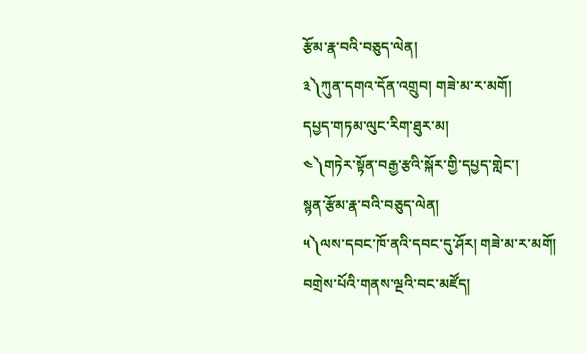རྩོམ་རྣ་བའི་བཅུད་ལེན།
༣༽ཀུན་དགའ་དོན་འགྲུབ། གཟེ་མ་ར་མགོ།
དཔྱད་གཏམ་ལུང་རིག་ཐུར་མ།
༤༽གཏེར་སྟོན་བརྒྱ་རྩའི་སྐོར་གྱི་དཔྱད་གླེང་།
སྙན་རྩོམ་རྣ་བའི་བཅུད་ལེན།
༥༽ལས་དབང་ཁོ་ནའི་དབང་དུ་ཤོར། གཟེ་མ་ར་མགོ།
བགྲེས་པོའི་གནས་ལྔའི་བང་མཛོད།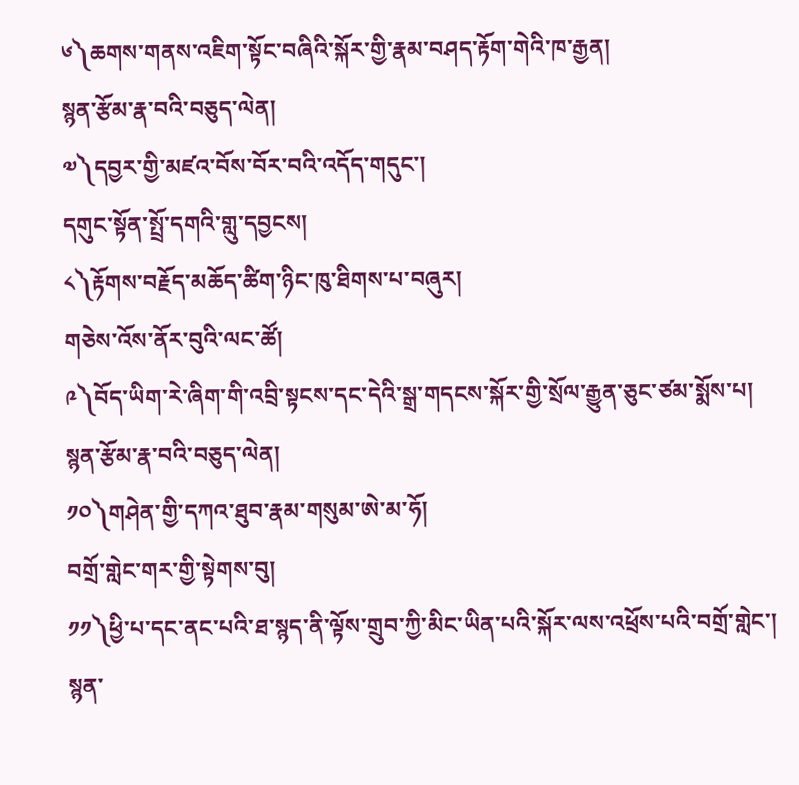༦༽ཆགས་གནས་འཇིག་སྟོང་བཞིའི་སྐོར་གྱི་རྣམ་བཤད་རྟོག་གེའི་ཁ་རྒྱན།
སྙན་རྩོམ་རྣ་བའི་བཅུད་ལེན།
༧༽དབྱར་གྱི་མཛའ་བོས་བོར་བའི་འདོད་གདུང་།
དགུང་སྟོན་སྤྲོ་དགའི་གླུ་དབྱངས།
༨༽རྟོགས་བརྗོད་མཆོད་ཚིག་ཉིང་ཁུ་ཐིགས་པ་བཞུར།
གཅེས་འོས་ནོར་བུའི་ལང་ཚོ།
༩༽བོད་ཡིག་རེ་ཞིག་གི་འབྲི་སྟངས་དང་དེའི་སྒྲ་གདངས་སྐོར་གྱི་སྲོལ་རྒྱུན་ཅུང་ཙམ་སྨོས་པ།
སྙན་རྩོམ་རྣ་བའི་བཅུད་ལེན།
༡༠༽གཤེན་གྱི་དཀའ་ཐུབ་རྣམ་གསུམ་ཨེ་མ་ཧོ།
བགྲོ་གླེང་གར་གྱི་སྟེགས་བུ།
༡༡༽ཕྱི་པ་དང་ནང་པའི་ཐ་སྙད་ནི་ལྟོས་གྲུབ་ཀྱི་མིང་ཡིན་པའི་སྐོར་ལས་འཕྲོས་པའི་བགྲོ་གླེང་།
སྙན་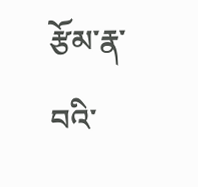རྩོམ་རྣ་བའི་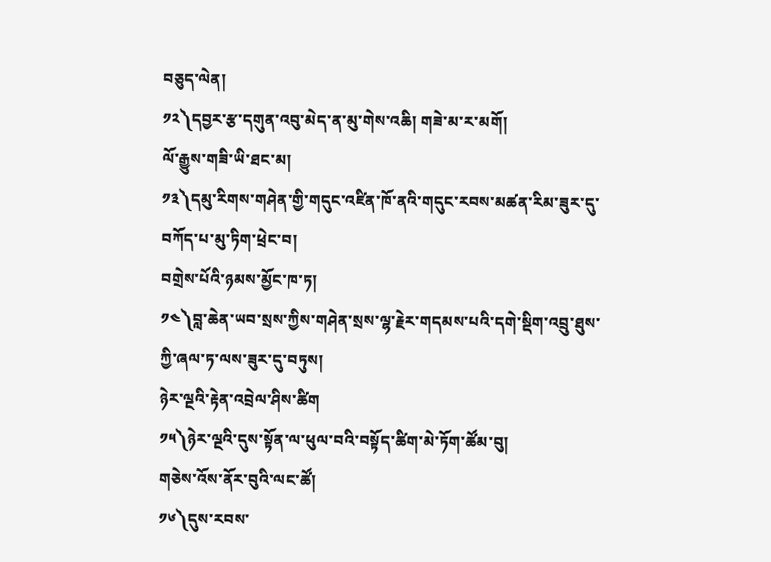བཅུད་ལེན།
༡༢༽དབྱར་རྩ་དགུན་འབུ་མེད་ན་མུ་གེས་འཆི། གཟེ་མ་ར་མགོ།
ལོ་རྒྱུས་གཟི་ཡི་ཐང་མ།
༡༣༽དམུ་རིགས་གཤེན་གྱི་གདུང་འཛིན་ཁོ་ནའི་གདུང་རབས་མཚན་རིམ་ཟུར་དུ་བཀོད་པ་མུ་ཏིག་ཕྲེང་བ།
བགྲེས་པོའི་ཉམས་མྱོང་ཁ་ཏ།
༡༤༽བླ་ཆེན་ཡབ་སྲས་ཀྱིས་གཤེན་སྲས་ལྷ་རྗེར་གདམས་པའི་དགེ་སྡིག་འབྲུ་ཐུས་ཀྱི་ཞལ་ཏ་ལས་ཟུར་དུ་བཏུས།
ཉེར་ལྔའི་རྟེན་འབྲེལ་ཤིས་ཚིག
༡༥༽ཉེར་ལྔའི་དུས་སྟོན་ལ་ཕུལ་བའི་བསྟོད་ཚིག་མེ་ཏོག་ཚོམ་བུ།
གཅེས་འོས་ནོར་བུའི་ལང་ཚོ།
༡༦༽དུས་རབས་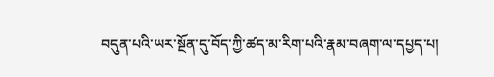བདུན་པའི་ཡར་སྔོན་དུ་བོད་ཀྱི་ཚད་མ་རིག་པའི་རྣམ་བཞག་ལ་དཔྱད་པ།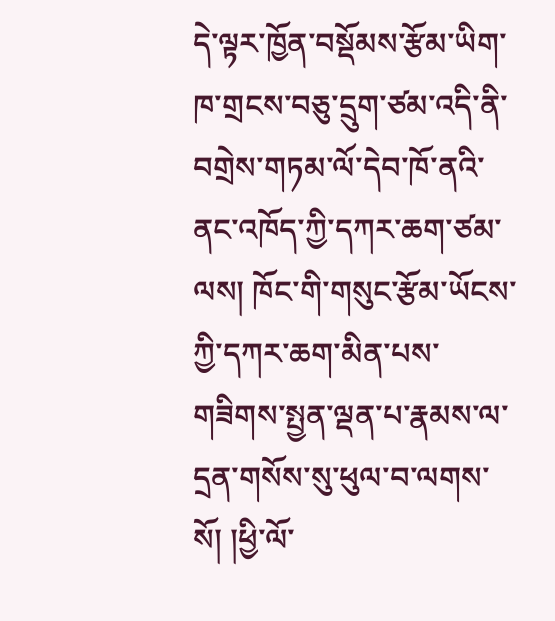དེ་ལྟར་ཁྱོན་བསྡོམས་རྩོམ་ཡིག་ཁ་གྲངས་བཅུ་དྲུག་ཙམ་འདི་ནི་བགྲེས་གཏམ་ལོ་དེབ་ཁོ་ནའི་ནང་འཁོད་ཀྱི་དཀར་ཆག་ཙམ་ལས། ཁོང་གི་གསུང་རྩོམ་ཡོངས་ཀྱི་དཀར་ཆག་མིན་པས་གཟིགས་སྤྱན་ལྡན་པ་རྣམས་ལ་དྲན་གསོས་སུ་ཕུལ་བ་ལགས་སོ། །ཕྱི་ལོ་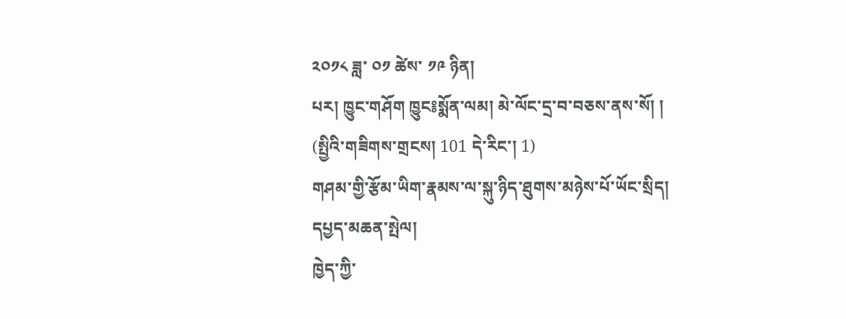༢༠༡༨ ཟླ་ ༠༡ ཚེས་ ༡༩ ཉིན།
པར། ཁྱུང་གཤོག ཁྱུང༔སྨོན་ལམ། མེ་ལོང་དྲ་བ་བཅས་ནས་སོ། །
(སྤྱིའི་གཟིགས་གྲངས། 101 དེ་རིང་། 1)
གཤམ་གྱི་རྩོམ་ཡིག་རྣམས་ལ་སྐུ་ཉིད་ཐུགས་མཉེས་པོ་ཡོང་སྲིད།
དཔྱད་མཆན་སྤེལ།
ཁྱེད་ཀྱི་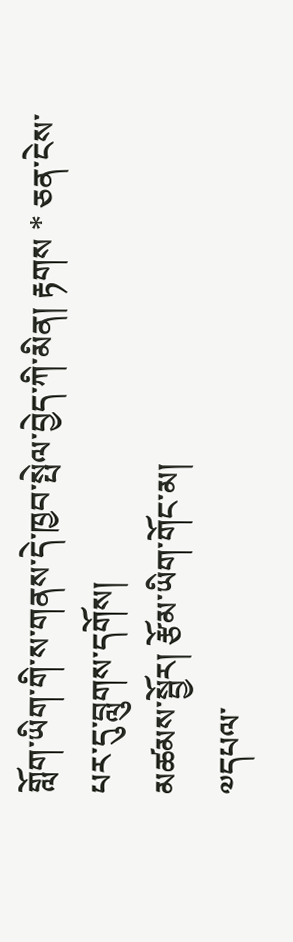གློག་ཡིག་གི་ས་གནས་དེ་ཁྱབ་སྤེལ་བྱེད་ཀི་མིན། རྟགས * ཅན་ངེས་པར་དུ་བླུགས་དགོས།
མཚམས་སྦྱོར། རྩོམ་ཡིག་གོང་མ།
༧དཔལ་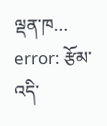ལྡན་ཁ…
error: རྩོམ་འདི་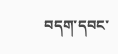བདག་དབང་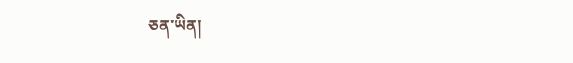ཅན་ཡིན།